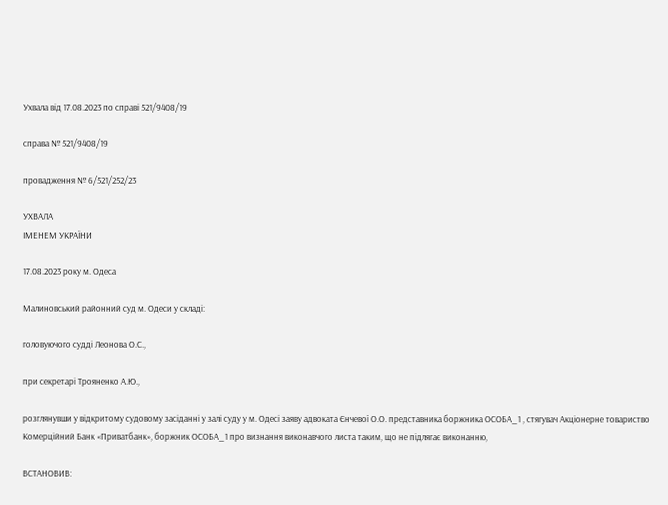Ухвала від 17.08.2023 по справі 521/9408/19

справа № 521/9408/19

провадження № 6/521/252/23

УХВАЛА
ІМЕНЕМ УКРАЇНИ

17.08.2023 року м. Одеса

Малиновський районний суд м. Одеси у складі:

головуючого судді Леонова О.С.,

при секретарі Трояненко А.Ю.,

розглянувши у відкритому судовому засіданні у залі суду у м. Одесі заяву адвоката Єнчевої О.О. представника боржника ОСОБА_1 , стягувач Акціонерне товариство Комерційний Банк «Приватбанк», боржник ОСОБА_1 про визнання виконавчого листа таким, що не підлягає виконанню,

ВСТАНОВИВ: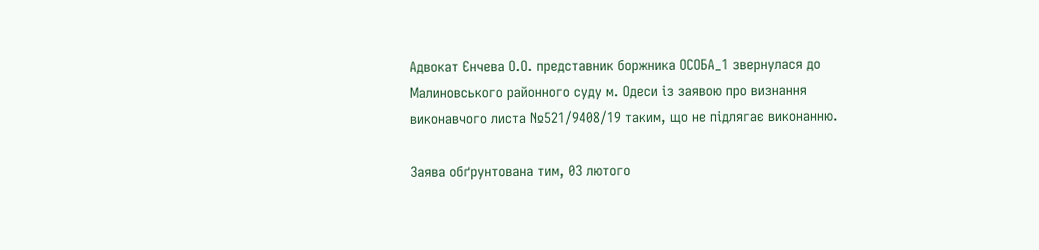Адвокат Єнчева О.О. представник боржника ОСОБА_1 звернулася до Малиновського районного суду м. Одеси із заявою про визнання виконавчого листа №521/9408/19 таким, що не підлягає виконанню.

Заява обґрунтована тим, 03 лютого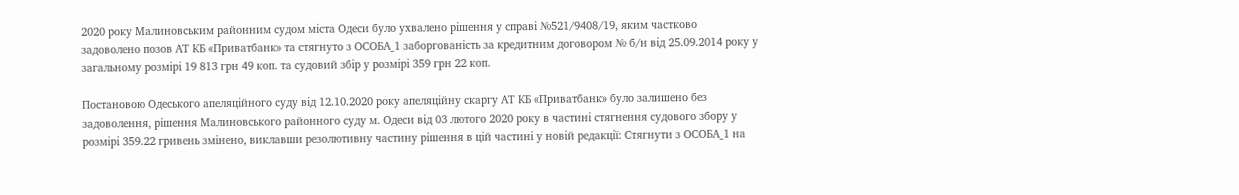2020 року Малиновським районним судом міста Одеси було ухвалено рішення у справі №521/9408/19, яким частково задоволено позов АТ КБ «Приватбанк» та стягнуто з ОСОБА_1 заборгованість за кредитним договором № б/н від 25.09.2014 року у загальному розмірі 19 813 грн 49 коп. та судовий збір у розмірі 359 грн 22 коп.

Постановою Одеського апеляційного суду від 12.10.2020 року апеляційну скаргу АТ КБ «Приватбанк» було залишено без задоволення, рішення Малиновського районного суду м. Одеси від 03 лютого 2020 року в частині стягнення судового збору у розмірі 359.22 гривень змінено, виклавши резолютивну частину рішення в цій частині у новій редакції: Стягнути з ОСОБА_1 на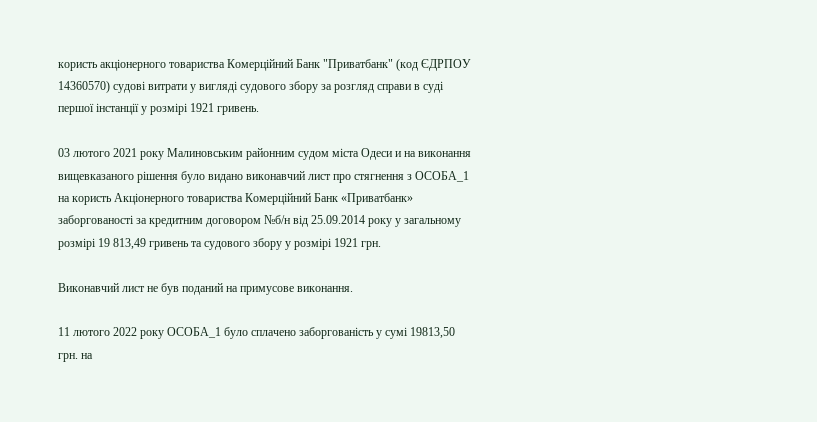користь акціонерного товариства Комерційний Банк "Приватбанк" (код ЄДРПОУ 14360570) судові витрати у вигляді судового збору за розгляд справи в суді першої інстанції у розмірі 1921 гривень.

03 лютого 2021 року Малиновським районним судом міста Одеси и на виконання вищевказаного рішення було видано виконавчий лист про стягнення з ОСОБА_1 на користь Акціонерного товариства Комерційний Банк «Приватбанк» заборгованості за кредитним договором №б/н від 25.09.2014 року у загальному розмірі 19 813,49 гривень та судового збору у розмірі 1921 грн.

Виконавчий лист не був поданий на примусове виконання.

11 лютого 2022 року ОСОБА_1 було сплачено заборгованість у сумі 19813,50 грн. на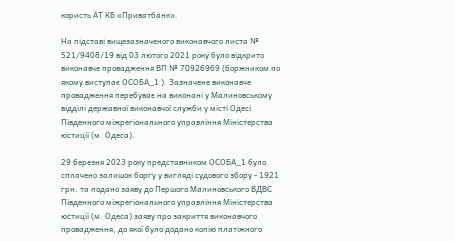користь АТ КБ «Приватбанк».

На підставі вищезазначеного виконавчого листа № 521/9408/19 від 03 лютого 2021 року було відкрито виконавче провадження ВП № 70926969 (боржником по якому виступає ОСОБА_1 ). Зазначене виконавче провадження перебуває на виконані у Малиновському відділі державної виконавчої служби у місті Одесі Південного міжрегіонального управління Міністерства юстиції (м. Одеса).

29 березня 2023 року представником ОСОБА_1 було сплачено залишок боргу у вигляді судового збору - 1921 грн. та подано заяву до Першого Малиновського ВДВС Південного міжрегіонального управління Міністерства юстиції (м. Одеса) заяву про закриття виконавчого провадження, до якої було додано копію платіжного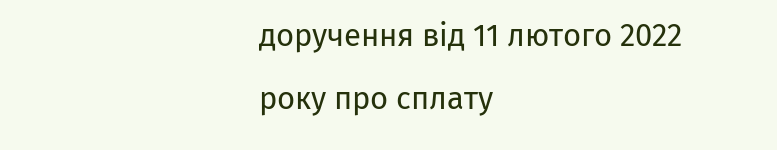доручення від 11 лютого 2022 року про сплату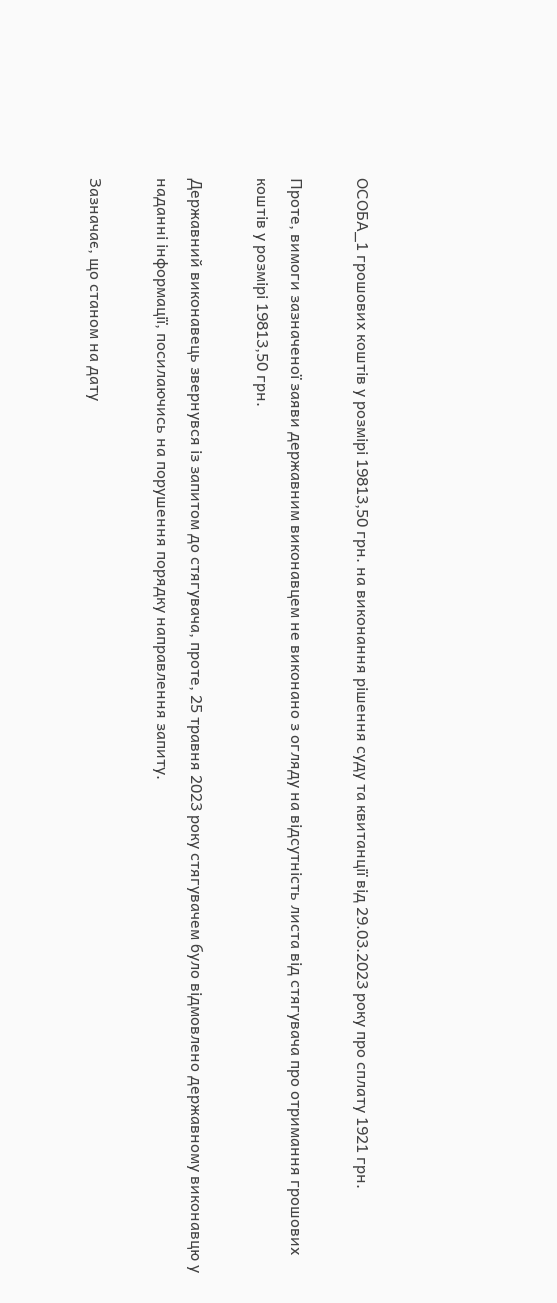ОСОБА_1 грошових коштів у розмірі 19813,50 грн. на виконання рішення суду та квитанції від 29.03.2023 року про сплату 1921 грн.

Проте, вимоги зазначеної заяви державним виконавцем не виконано з огляду на відсутність листа від стягувача про отримання грошових коштів у розмірі 19813,50 грн.

Державний виконавець звернувся із запитом до стягувача, проте, 25 травня 2023 року стягувачем було відмовлено державному виконавцю у наданні інформації, посилаючись на порушення порядку направлення запиту.

Зазначає, що станом на дату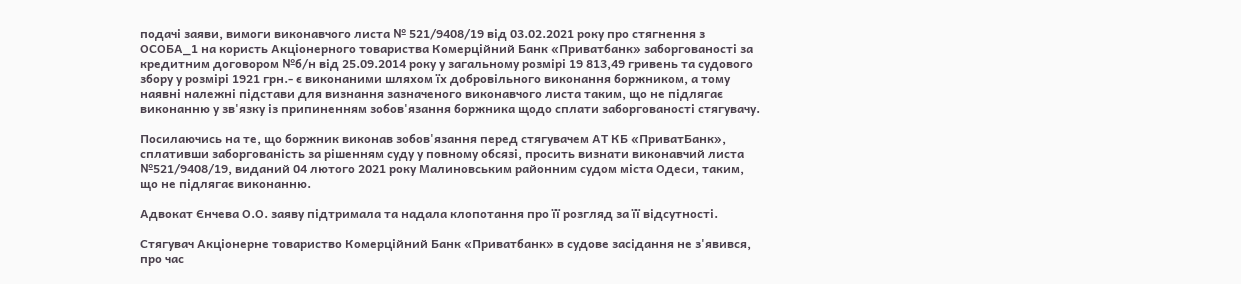подачі заяви, вимоги виконавчого листа № 521/9408/19 від 03.02.2021 року про стягнення з ОСОБА_1 на користь Акціонерного товариства Комерційний Банк «Приватбанк» заборгованості за кредитним договором №б/н від 25.09.2014 року у загальному розмірі 19 813,49 гривень та судового збору у розмірі 1921 грн.- є виконаними шляхом їх добровільного виконання боржником, а тому наявні належні підстави для визнання зазначеного виконавчого листа таким, що не підлягає виконанню у зв'язку із припиненням зобов'язання боржника щодо сплати заборгованості стягувачу.

Посилаючись на те, що боржник виконав зобов'язання перед стягувачем АТ КБ «ПриватБанк», сплативши заборгованість за рішенням суду у повному обсязі, просить визнати виконавчий листа №521/9408/19, виданий 04 лютого 2021 року Малиновським районним судом міста Одеси, таким, що не підлягає виконанню.

Адвокат Єнчева О.О. заяву підтримала та надала клопотання про її розгляд за її відсутності.

Стягувач Акціонерне товариство Комерційний Банк «Приватбанк» в судове засідання не з'явився, про час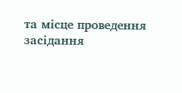та місце проведення засідання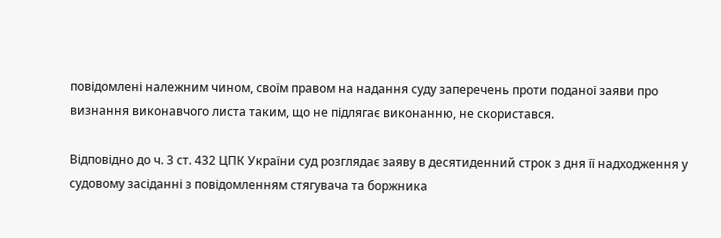повідомлені належним чином, своїм правом на надання суду заперечень проти поданої заяви про визнання виконавчого листа таким, що не підлягає виконанню, не скористався.

Відповідно до ч. 3 ст. 432 ЦПК України суд розглядає заяву в десятиденний строк з дня її надходження у судовому засіданні з повідомленням стягувача та боржника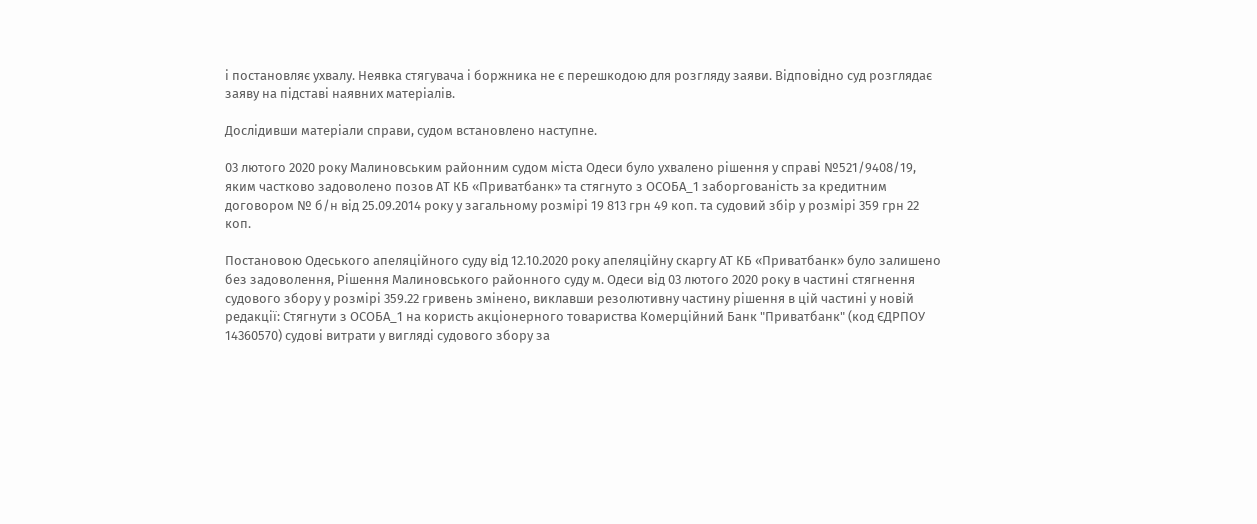і постановляє ухвалу. Неявка стягувача і боржника не є перешкодою для розгляду заяви. Відповідно суд розглядає заяву на підставі наявних матеріалів.

Дослідивши матеріали справи, судом встановлено наступне.

03 лютого 2020 року Малиновським районним судом міста Одеси було ухвалено рішення у справі №521/9408/19, яким частково задоволено позов АТ КБ «Приватбанк» та стягнуто з ОСОБА_1 заборгованість за кредитним договором № б/н від 25.09.2014 року у загальному розмірі 19 813 грн 49 коп. та судовий збір у розмірі 359 грн 22 коп.

Постановою Одеського апеляційного суду від 12.10.2020 року апеляційну скаргу АТ КБ «Приватбанк» було залишено без задоволення, Рішення Малиновського районного суду м. Одеси від 03 лютого 2020 року в частині стягнення судового збору у розмірі 359.22 гривень змінено, виклавши резолютивну частину рішення в цій частині у новій редакції: Стягнути з ОСОБА_1 на користь акціонерного товариства Комерційний Банк "Приватбанк" (код ЄДРПОУ 14360570) судові витрати у вигляді судового збору за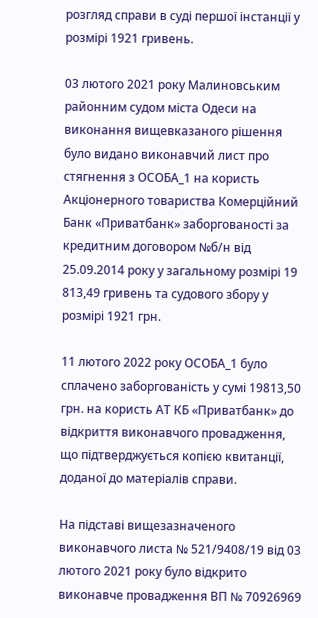розгляд справи в суді першої інстанції у розмірі 1921 гривень.

03 лютого 2021 року Малиновським районним судом міста Одеси на виконання вищевказаного рішення було видано виконавчий лист про стягнення з ОСОБА_1 на користь Акціонерного товариства Комерційний Банк «Приватбанк» заборгованості за кредитним договором №б/н від 25.09.2014 року у загальному розмірі 19 813,49 гривень та судового збору у розмірі 1921 грн.

11 лютого 2022 року ОСОБА_1 було сплачено заборгованість у сумі 19813,50 грн. на користь АТ КБ «Приватбанк» до відкриття виконавчого провадження, що підтверджується копією квитанції, доданої до матеріалів справи.

На підставі вищезазначеного виконавчого листа № 521/9408/19 від 03 лютого 2021 року було відкрито виконавче провадження ВП № 70926969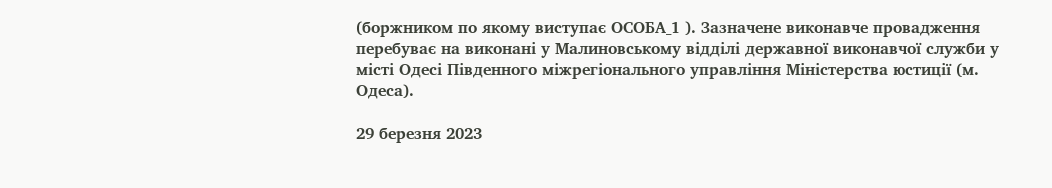(боржником по якому виступає ОСОБА_1 ). Зазначене виконавче провадження перебуває на виконані у Малиновському відділі державної виконавчої служби у місті Одесі Південного міжрегіонального управління Міністерства юстиції (м. Одеса).

29 березня 2023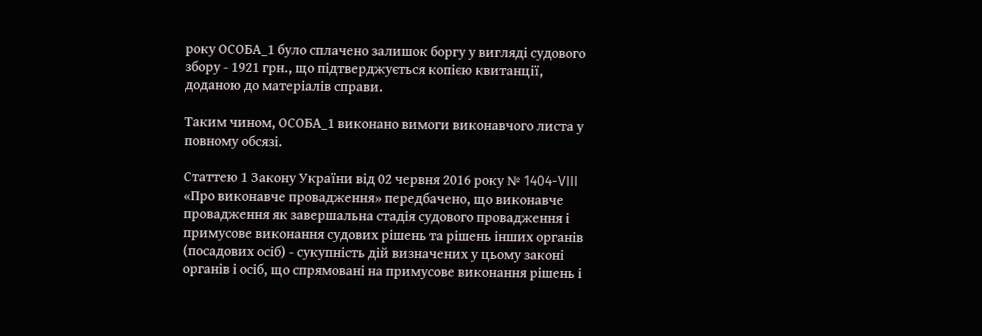року ОСОБА_1 було сплачено залишок боргу у вигляді судового збору - 1921 грн., що підтверджується копією квитанції, доданою до матеріалів справи.

Таким чином, ОСОБА_1 виконано вимоги виконавчого листа у повному обсязі.

Статтею 1 Закону України від 02 червня 2016 року № 1404-VIII «Про виконавче провадження» передбачено, що виконавче провадження як завершальна стадія судового провадження і примусове виконання судових рішень та рішень інших органів (посадових осіб) - сукупність дій визначених у цьому законі органів і осіб, що спрямовані на примусове виконання рішень і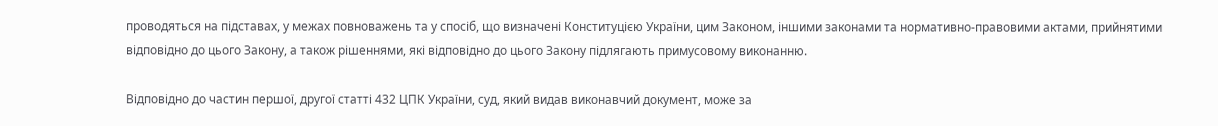проводяться на підставах, у межах повноважень та у спосіб, що визначені Конституцією України, цим Законом, іншими законами та нормативно-правовими актами, прийнятими відповідно до цього Закону, а також рішеннями, які відповідно до цього Закону підлягають примусовому виконанню.

Відповідно до частин першої, другої статті 432 ЦПК України, суд, який видав виконавчий документ, може за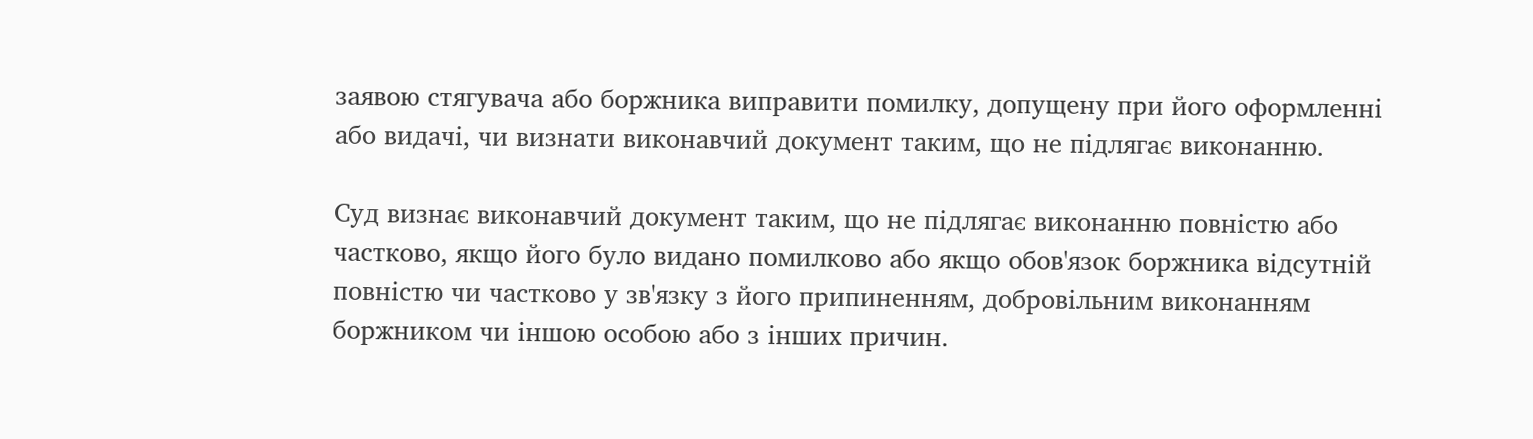заявою стягувача або боржника виправити помилку, допущену при його оформленні або видачі, чи визнати виконавчий документ таким, що не підлягає виконанню.

Суд визнає виконавчий документ таким, що не підлягає виконанню повністю або частково, якщо його було видано помилково або якщо обов'язок боржника відсутній повністю чи частково у зв'язку з його припиненням, добровільним виконанням боржником чи іншою особою або з інших причин.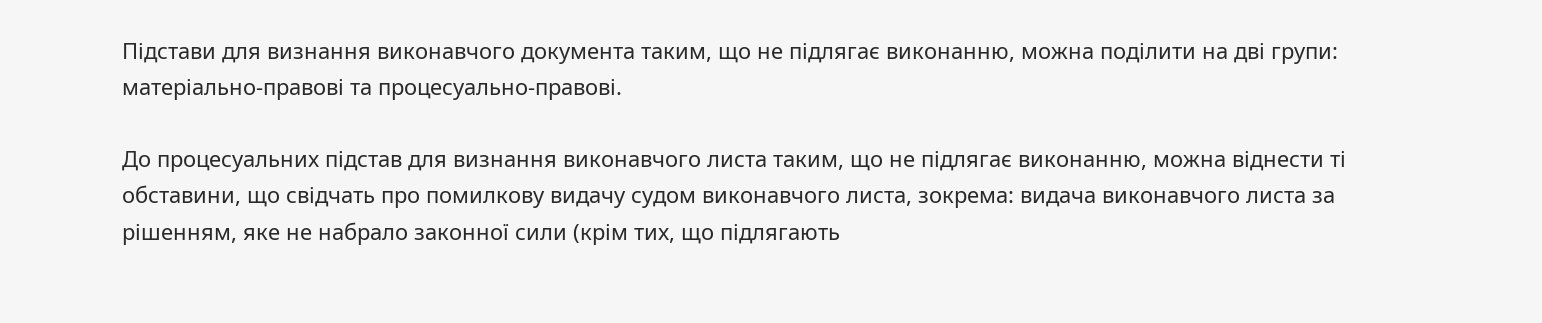Підстави для визнання виконавчого документа таким, що не підлягає виконанню, можна поділити на дві групи: матеріально-правові та процесуально-правові.

До процесуальних підстав для визнання виконавчого листа таким, що не підлягає виконанню, можна віднести ті обставини, що свідчать про помилкову видачу судом виконавчого листа, зокрема: видача виконавчого листа за рішенням, яке не набрало законної сили (крім тих, що підлягають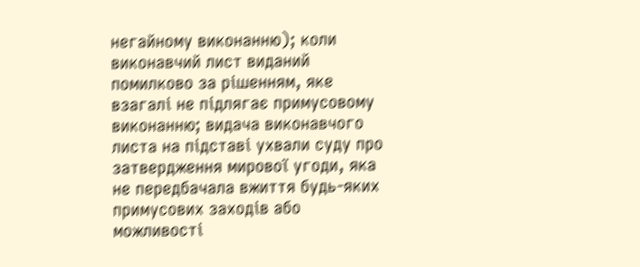негайному виконанню); коли виконавчий лист виданий помилково за рішенням, яке взагалі не підлягає примусовому виконанню; видача виконавчого листа на підставі ухвали суду про затвердження мирової угоди, яка не передбачала вжиття будь-яких примусових заходів або можливості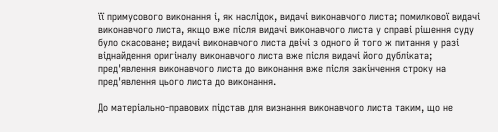її примусового виконання і, як наслідок, видачі виконавчого листа; помилкової видачі виконавчого листа, якщо вже після видачі виконавчого листа у справі рішення суду було скасоване; видачі виконавчого листа двічі з одного й того ж питання у разі віднайдення оригіналу виконавчого листа вже після видачі його дубліката; пред'явлення виконавчого листа до виконання вже після закінчення строку на пред'явлення цього листа до виконання.

До матеріально-правових підстав для визнання виконавчого листа таким, що не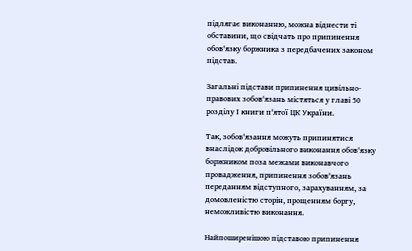підлягає виконанню, можна віднести ті обставини, що свідчать про припинення обов'язку боржника з передбачених законом підстав.

Загальні підстави припинення цивільно-правових зобов'язань містяться у главі 50 розділу І книги п'ятої ЦК України.

Так, зобов'язання можуть припинятися внаслідок добровільного виконання обов'язку боржником поза межами виконавчого провадження, припинення зобов'язань переданням відступного, зарахуванням, за домовленістю сторін, прощенням боргу, неможливістю виконання.

Найпоширенішою підставою припинення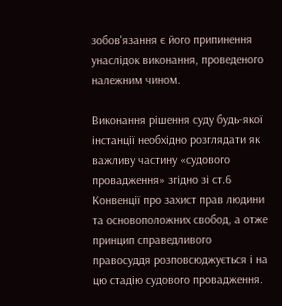зобов'язання є його припинення унаслідок виконання, проведеного належним чином.

Виконання рішення суду будь-якої інстанції необхідно розглядати як важливу частину «судового провадження» згідно зі ст.6 Конвенції про захист прав людини та основоположних свобод, а отже принцип справедливого правосуддя розповсюджується і на цю стадію судового провадження.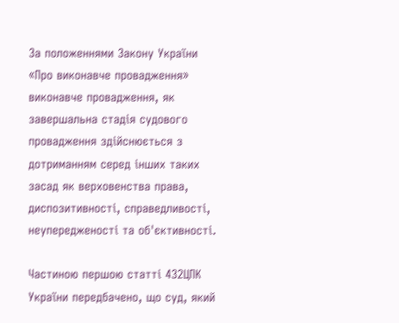За положеннями Закону України «Про виконавче провадження» виконавче провадження, як завершальна стадія судового провадження здійснюється з дотриманням серед інших таких засад як верховенства права, диспозитивності, справедливості, неупередженості та об'єктивності.

Частиною першою статті 432ЦПК України передбачено, що суд, який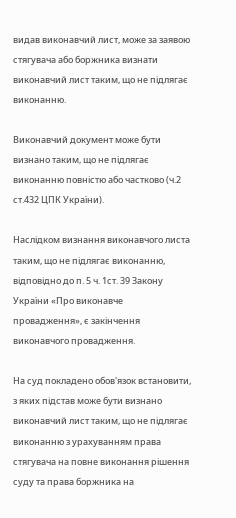видав виконавчий лист, може за заявою стягувача або боржника визнати виконавчий лист таким, що не підлягає виконанню.

Виконавчий документ може бути визнано таким, що не підлягає виконанню повністю або частково (ч.2 ст.432 ЦПК України).

Наслідком визнання виконавчого листа таким, що не підлягає виконанню, відповідно до п. 5 ч. 1ст. 39 Закону України «Про виконавче провадження», є закінчення виконавчого провадження.

На суд покладено обов'язок встановити, з яких підстав може бути визнано виконавчий лист таким, що не підлягає виконанню з урахуванням права стягувача на повне виконання рішення суду та права боржника на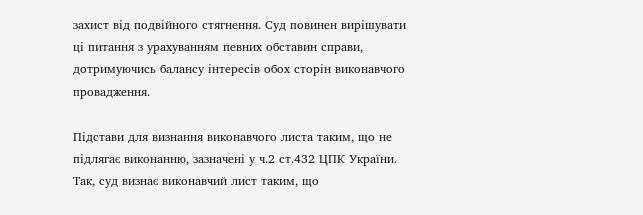захист від подвійного стягнення. Суд повинен вирішувати ці питання з урахуванням певних обставин справи, дотримуючись балансу інтересів обох сторін виконавчого провадження.

Підстави для визнання виконавчого листа таким, що не підлягає виконанню, зазначені у ч.2 ст.432 ЦПК України. Так, суд визнає виконавчий лист таким, що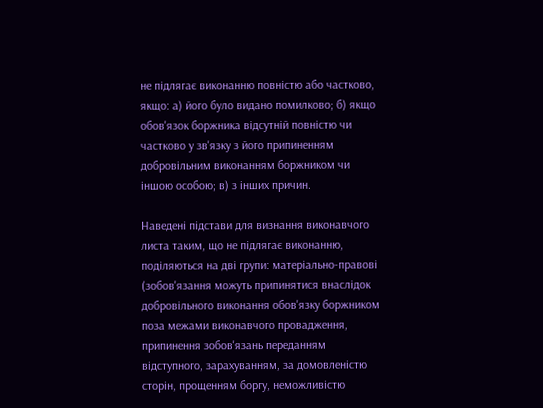не підлягає виконанню повністю або частково, якщо: а) його було видано помилково; б) якщо обов'язок боржника відсутній повністю чи частково у зв'язку з його припиненням добровільним виконанням боржником чи іншою особою; в) з інших причин.

Наведені підстави для визнання виконавчого листа таким, що не підлягає виконанню, поділяються на дві групи: матеріально-правові (зобов'язання можуть припинятися внаслідок добровільного виконання обов'язку боржником поза межами виконавчого провадження, припинення зобов'язань переданням відступного, зарахуванням, за домовленістю сторін, прощенням боргу, неможливістю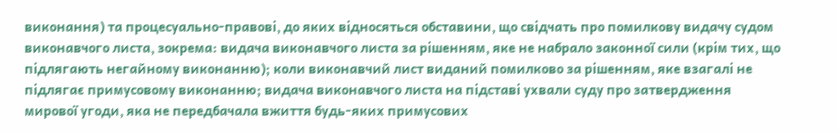виконання) та процесуально-правові, до яких відносяться обставини, що свідчать про помилкову видачу судом виконавчого листа, зокрема: видача виконавчого листа за рішенням, яке не набрало законної сили (крім тих, що підлягають негайному виконанню); коли виконавчий лист виданий помилково за рішенням, яке взагалі не підлягає примусовому виконанню; видача виконавчого листа на підставі ухвали суду про затвердження мирової угоди, яка не передбачала вжиття будь-яких примусових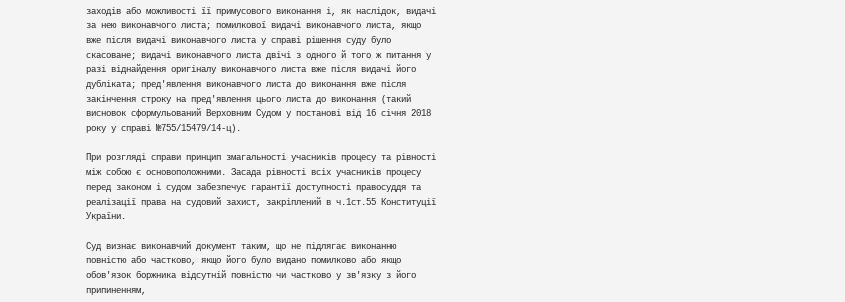заходів або можливості її примусового виконання і, як наслідок, видачі за нею виконавчого листа; помилкової видачі виконавчого листа, якщо вже після видачі виконавчого листа у справі рішення суду було скасоване; видачі виконавчого листа двічі з одного й того ж питання у разі віднайдення оригіналу виконавчого листа вже після видачі його дубліката; пред'явлення виконавчого листа до виконання вже після закінчення строку на пред'явлення цього листа до виконання (такий висновок сформульований Верховним Судом у постанові від 16 січня 2018 року у справі №755/15479/14-ц).

При розгляді справи принцип змагальності учасників процесу та рівності між собою є основоположними. Засада рівності всіх учасників процесу перед законом і судом забезпечує гарантії доступності правосуддя та реалізації права на судовий захист, закріплений в ч.1ст.55 Конституції України.

Суд визнає виконавчий документ таким, що не підлягає виконанню повністю або частково, якщо його було видано помилково або якщо обов'язок боржника відсутній повністю чи частково у зв'язку з його припиненням,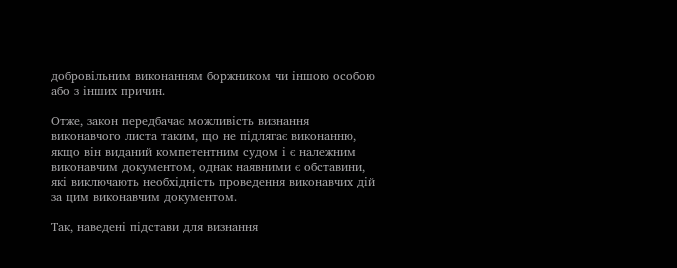добровільним виконанням боржником чи іншою особою або з інших причин.

Отже, закон передбачає можливість визнання виконавчого листа таким, що не підлягає виконанню, якщо він виданий компетентним судом і є належним виконавчим документом, однак наявними є обставини, які виключають необхідність проведення виконавчих дій за цим виконавчим документом.

Так, наведені підстави для визнання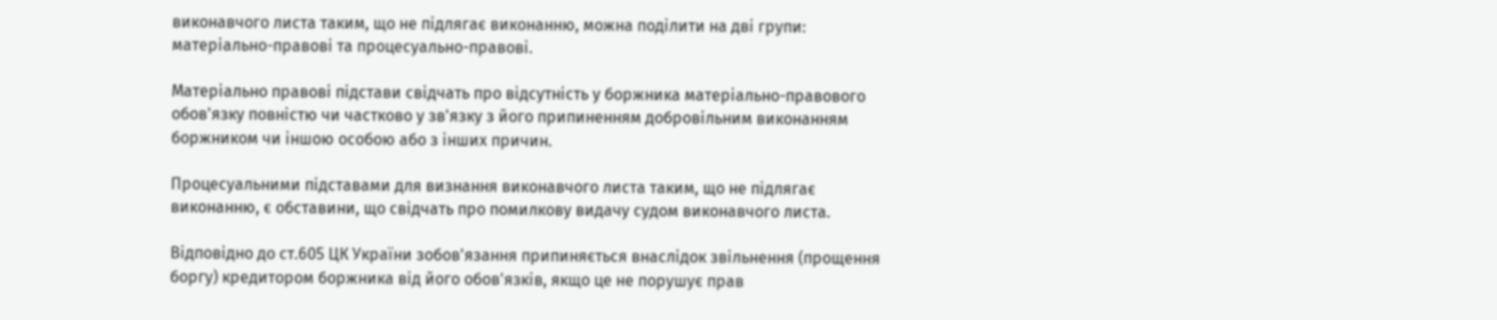виконавчого листа таким, що не підлягає виконанню, можна поділити на дві групи: матеріально-правові та процесуально-правові.

Матеріально правові підстави свідчать про відсутність у боржника матеріально-правового обов'язку повністю чи частково у зв'язку з його припиненням добровільним виконанням боржником чи іншою особою або з інших причин.

Процесуальними підставами для визнання виконавчого листа таким, що не підлягає виконанню, є обставини, що свідчать про помилкову видачу судом виконавчого листа.

Відповідно до ст.605 ЦК України зобов'язання припиняється внаслідок звільнення (прощення боргу) кредитором боржника від його обов'язків, якщо це не порушує прав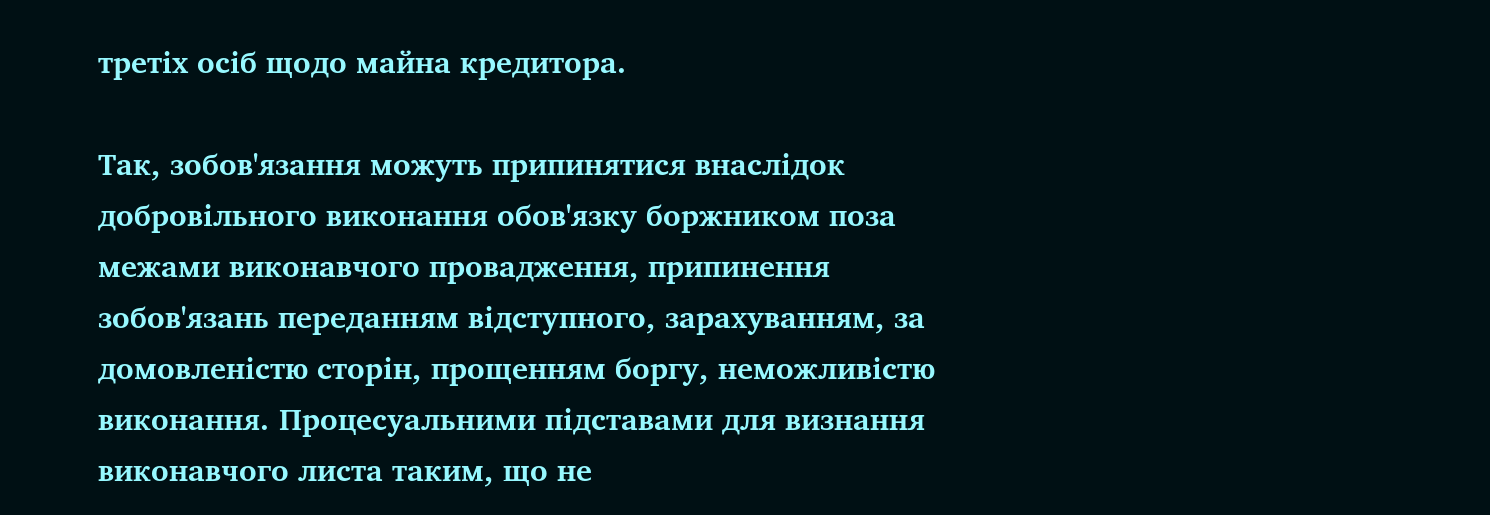третіх осіб щодо майна кредитора.

Так, зобов'язання можуть припинятися внаслідок добровільного виконання обов'язку боржником поза межами виконавчого провадження, припинення зобов'язань переданням відступного, зарахуванням, за домовленістю сторін, прощенням боргу, неможливістю виконання. Процесуальними підставами для визнання виконавчого листа таким, що не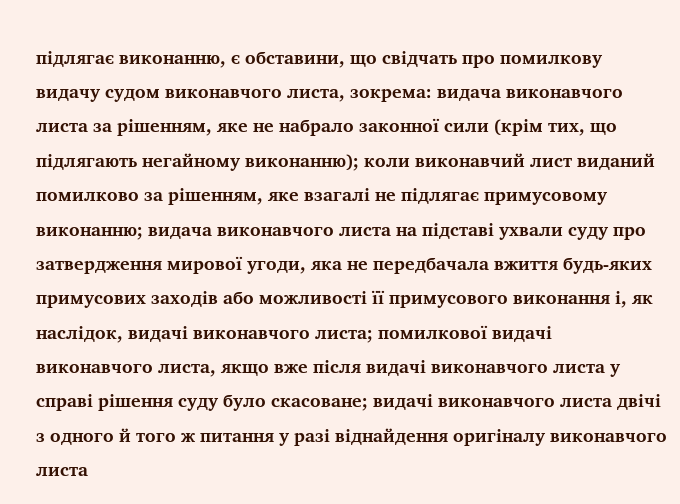підлягає виконанню, є обставини, що свідчать про помилкову видачу судом виконавчого листа, зокрема: видача виконавчого листа за рішенням, яке не набрало законної сили (крім тих, що підлягають негайному виконанню); коли виконавчий лист виданий помилково за рішенням, яке взагалі не підлягає примусовому виконанню; видача виконавчого листа на підставі ухвали суду про затвердження мирової угоди, яка не передбачала вжиття будь-яких примусових заходів або можливості її примусового виконання і, як наслідок, видачі виконавчого листа; помилкової видачі виконавчого листа, якщо вже після видачі виконавчого листа у справі рішення суду було скасоване; видачі виконавчого листа двічі з одного й того ж питання у разі віднайдення оригіналу виконавчого листа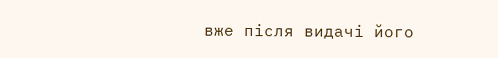вже після видачі його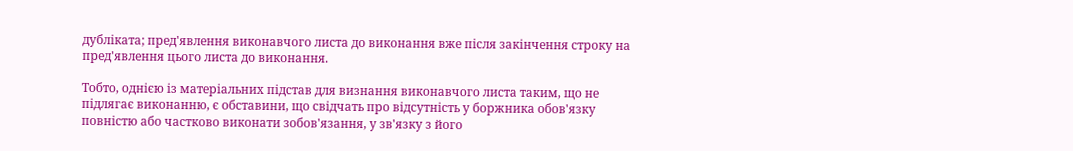дубліката; пред'явлення виконавчого листа до виконання вже після закінчення строку на пред'явлення цього листа до виконання.

Тобто, однією із матеріальних підстав для визнання виконавчого листа таким, що не підлягає виконанню, є обставини, що свідчать про відсутність у боржника обов'язку повністю або частково виконати зобов'язання, у зв'язку з його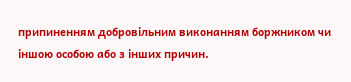припиненням добровільним виконанням боржником чи іншою особою або з інших причин.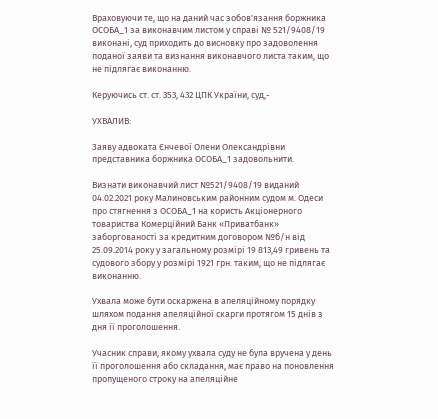Враховуючи те, що на даний час зобов'язання боржника ОСОБА_1 за виконавчим листом у справі № 521/9408/19 виконані, суд приходить до висновку про задоволення поданої заяви та визнання виконавчого листа таким, що не підлягає виконанню.

Керуючись ст. ст. 353, 432 ЦПК України, суд,-

УХВАЛИВ:

Заяву адвоката Єнчевої Олени Олександрівни представника боржника ОСОБА_1 задовольнити.

Визнати виконавчий лист №521/9408/19 виданий 04.02.2021 року Малиновським районним судом м. Одеси про стягнення з ОСОБА_1 на користь Акціонерного товариства Комерційний Банк «Приватбанк» заборгованості за кредитним договором №б/н від 25.09.2014 року у загальному розмірі 19 813,49 гривень та судового збору у розмірі 1921 грн. таким, що не підлягає виконанню.

Ухвала може бути оскаржена в апеляційному порядку шляхом подання апеляційної скарги протягом 15 днів з дня її проголошення.

Учасник справи, якому ухвала суду не була вручена у день її проголошення або складання, має право на поновлення пропущеного строку на апеляційне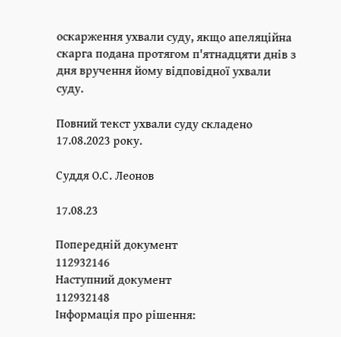оскарження ухвали суду, якщо апеляційна скарга подана протягом п'ятнадцяти днів з дня вручення йому відповідної ухвали суду.

Повний текст ухвали суду складено 17.08.2023 року.

Суддя О.С. Леонов

17.08.23

Попередній документ
112932146
Наступний документ
112932148
Інформація про рішення: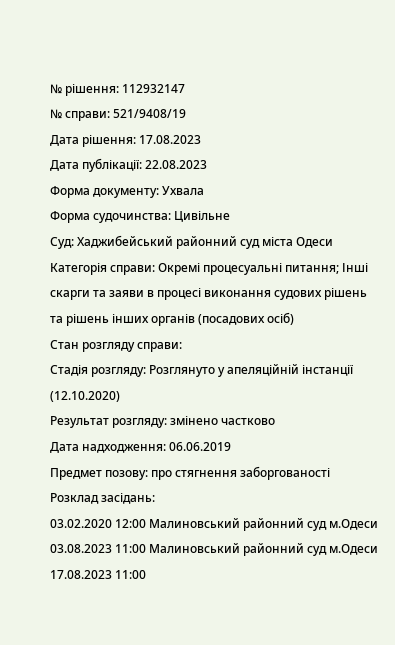№ рішення: 112932147
№ справи: 521/9408/19
Дата рішення: 17.08.2023
Дата публікації: 22.08.2023
Форма документу: Ухвала
Форма судочинства: Цивільне
Суд: Хаджибейський районний суд міста Одеси
Категорія справи: Окремі процесуальні питання; Інші скарги та заяви в процесі виконання судових рішень та рішень інших органів (посадових осіб)
Стан розгляду справи:
Стадія розгляду: Розглянуто у апеляційній інстанції (12.10.2020)
Результат розгляду: змінено частково
Дата надходження: 06.06.2019
Предмет позову: про стягнення заборгованості
Розклад засідань:
03.02.2020 12:00 Малиновський районний суд м.Одеси
03.08.2023 11:00 Малиновський районний суд м.Одеси
17.08.2023 11:00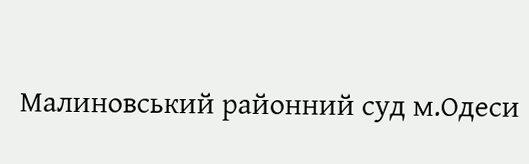Малиновський районний суд м.Одеси